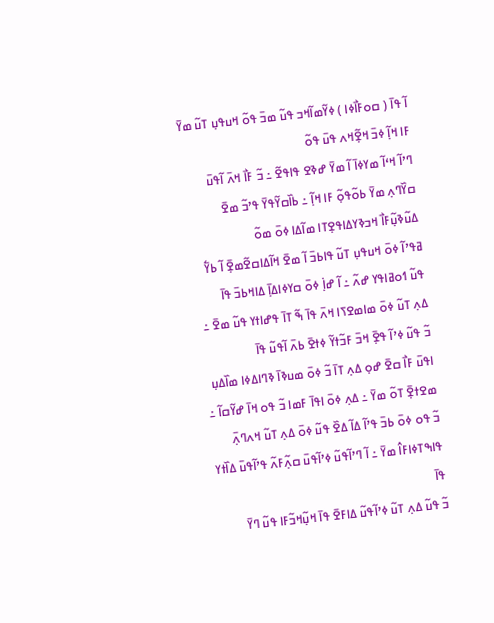ߊ߬ ߟߊ߫ ( ߛߋߓߊ߯ߦߊ ) ߦߌ߬ߘߊ߬ߞߏ ߟߎ߬ ߘߏ߫ ߟߋ߬ ߞߎߟߎ߲ ߠߎ߬ ߘߌ߫ ߓߊ ߞߊ߲߬ ߦߏ߫ ߞߐ߲߬ߞߍ ߟߎ߫ ߟߋ߬
ߣߴߊ߬ ߞߵߊ߬ ߘߌߦߊ߫ ߊ߬ ߘߌ߫ ߝߢߐ ߟߊߟߐ߬ ߸ ߏ߬ ߓߊ߯ ߞߍ߫ ߊ߬ߟߎ߫ ߛߌ߰ߣߍ߲ ߘߌ߫ ߕߋ߬ߟߋ߲߬ ߓߊ ߞߊ߲߬ ߸ ߕߊ߰ߛߌ߬ߟߌ߫ ߟߴߏ߬ ߘߐ߫ ߡߎ߬ߢߎ߲߬ߓߊ߯ ߞߏߢߌߡߊߟߐ߲ߠߊ ߘߊ߬ߡߊ ߦߋ߫ ߘߋ߬
ߥߟߴߊ߬ ߦߋ߫ ߞߎߟߎ߲ ߠߎ߬ ߟߊߕߏ߫ ߊ߬ ߘߐ߫ ߞߊ߬ߡߊߛߐ߬ߘߐ߲߫ ߊ߬ ߕߌ߱ ߟߎ߬ ߗߋߥߊߟߌ ߝߍ߬ ߸ ߊ߬ ߝߊ߲߭ ߦߋ߫ ߛߌߦߊߡߊ߲߫ ߡߊߞߕߏ߫ ߟߊ߫
ߡߍ߲ ߠߎ߬ ߦߋ߫ ߘߊߘߐߖߊ ߞߍ߫ ߟߊ߫ ߒ߬ ߠߊ߫ ߟߝߊߙߌ ߟߎ߬ ߘߐ߫ ߸ ߏ߬ ߟߎ߬ ߦߴߊ߬ ߟߐ߲߫ ߞߏ߫ ߓߏ߬ߙߌ߬ ߦߙߐ߫ ߕߍ߫ ߊ߬ߟߎ߬ ߟߊ߫
ߊߟߎ߫ ߓߊ߯ ߛߐ߫ ߝߋ߲ ߡߍ߲ ߠߊ߫ ߏ߬ ߦߋ߫ ߘߎߢߊ߫ ߢߣߊߡߦߊ ߘߊ߰ߡߎ߲ ߘߐߙߐ߲߫ ߠߋ߬ ߘߌ߫ ߸ ߡߍ߲ ߦߋ߫ ߊߟߊ߫ ߓߘߊ ߏ߬ ߟߋ ߞߊ߫ ߝߌ߬ߛߊ߬ ߸ ߏ߬ ߟߋ ߦߋ߫ ߕߏ߫ ߟߴߊ߬ ߡߊ߬ ߡߐ߰ ߟߎ߬ ߦߋ߫ ߡߍ߲ ߠߎ߬ ߞߍߣߍ߲߫ ߟߊߒߠߦߊߓߊ߮ ߘߌ߫ ߸ ߊ߬ ߣߴߊ߬ߟߎ߬ ߦߴߊ߬ߟߎ߫ ߛߍ߲߬ߓߍ߬ ߟߴߊ߬ߟߎ߫ ߡߊ߰ߙߌ ߟߊ߫
ߏ߬ ߟߎ߬ ߡߍ߲ ߠߎ߬ ߦߴߊ߬ߟߎ߬ ߡߊߓߐ߫ ߟߊ߫ ߞߎ߲߬ߞߏ߬ߓߊ ߟߎ߬ ߣߌ߫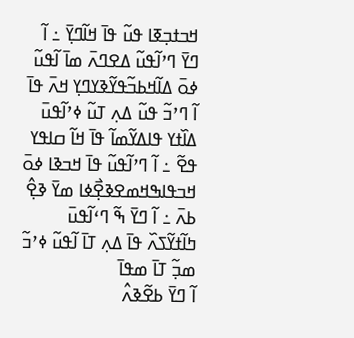ߞߏߙߏ߲ߧߊ ߟߎ߬ ߟߊ߫ ߞߊ߬ߣߌ߲߫ ߸ ߊ߬ ߣߌ߫ ߣߴߊ߬ߟߎ߬ ߡߐߣߍ߫ ߘߊ߫ ߊ߬ߟߎ߬ ߦߋ߫ ߡߊ߬ߞߕߏ߬ߟߌ߬ߢߌߣߌ߲ ߞߍ߫ ߟߊ߫
ߊ߬ ߣߴߏ߬ ߟߎ߬ ߡߍ߲ ߠߎ߬ ߦߴߊ߬ߟߎ߫ ߡߊ߰ߙߌ ߟߊߡߌ߬ߘߊ߬ ߟߊ߫ ߞߊ߬ ߛߊߟߌ ߟߐ߬ ߸ ߊ߬ ߣߴߊ߬ߟߎ߬ ߟߊ߫ ߞߏߢߊ ߦߋ߫ ߞߏߟߊߒߞߘߐߢߐ߲߯ߦߊ ߘߌ߫ ߢߐ߲߮ ߕߍ߫ ߸ ߊ߬ ߣߌ߫ ߒ߬ ߣߵߊ߬ߟߎ߫ ߤߊ߬ߙߌ߬ߖߍ߰ ߟߊ߫ ߡߍ߲ ߠߊ߫ ߊ߬ߟߎ߬ ߦߴߏ߬ ߘߏ߲߬ ߠߊ߫ ߘߟߊ߫
ߊ߬ ߣߌ߫ ߕߐ߬ߢߍ߮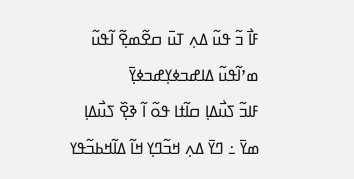ߓߊ߯ ߏ߬ ߟߎ߬ ߡߍ߲ ߠߎ߫ ߛߐ߬ߘߐ߲߬ ߊ߬ߟߎ߬ ߘߴߊ߬ߟߎ߬ ߡߊߝߏߦߌ߲ߝߏߦߌ߲߫
ߓߊߏ߬ ߖߎ߯ߡߊ߲ ߛߊ߬ߙߊ ߟߋ߬ ߊ߬ ߢߐ߲߰ ߖߎ߯ߡߊ߲ ߘߌ߫ ߸ ߣߌ߫ ߡߍ߲ ߞߏ߬ߣߌ߲ ߞߊ߬ ߡߊ߬ߞߕߏ߬ߟߌ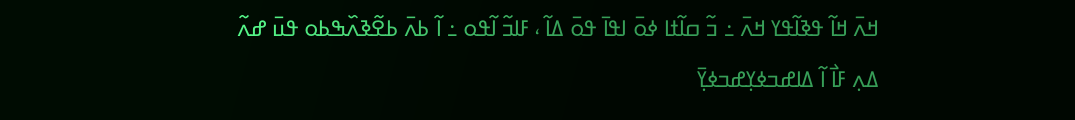ߞߍ߫ ߞߊ߬ ߟߢߊ߬ߟߌ ߞߍ߫ ߸ ߏ߬ ߛߊ߬ߙߊ ߦߋ߫ ߊߟߊ߫ ߟߋ߫ ߡߊ߬ ، ߓߊߏ߬ ߊ߬ߟߋ ߸ ߊ߬ ߕߍ߫ ߕߐ߬ߢߍ߰ߒߕߋ ߟߎ߫ ߝߍ߬
ߡߍ߲ ߓߊ߯ ߊ߬ ߡߊߝߏߦߌ߲ߝߏߦߌ߲߫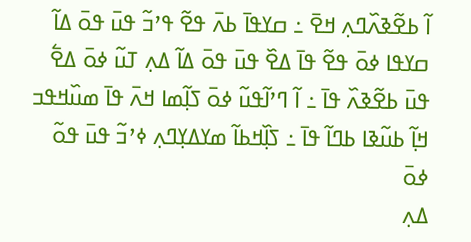ߊ߬ ߕߐ߬ߢߍ߰ߣߍ߲ ߞߐ߫ ߸ ߛߌߟߊ߫ ߕߍ߫ ߟߐ߬ ߟߴߏ߬ ߟߎ߫ ߟߋ߫ ߡߊ߬
ߛߌߟߊ ߦߋ߫ ߟߐ߬ ߟߊ߫ ߡߐ߰ ߟߎ߫ ߟߋ߫ ߡߊ߬ ߡߍ߲ ߠߎ߬ ߦߋ߫ ߡߐ߱ ߟߎ߫ ߕߐ߬ߢߍ߰ ߟߊ߫ ߸ ߊ߬ ߣߴߊ߬ߟߎ߬ ߦߋ߫ ߖߊ߲߬ߘߊ ߞߍ߫ ߟߊ߫ ߘߎ߰ߞߟߏ ߞߊ߲߬ ߕߎ߬ߢߊ ߕߣߊ߬ ߟߊ߫ ߸ ߖߊ߲߰ߞߕߊ߬ ߘߌߡߌ߲ߣߍ߲ ߦߴߏ߬ ߟߎ߫ ߟߋ߬ ߦߋ߫
ߡߍ߲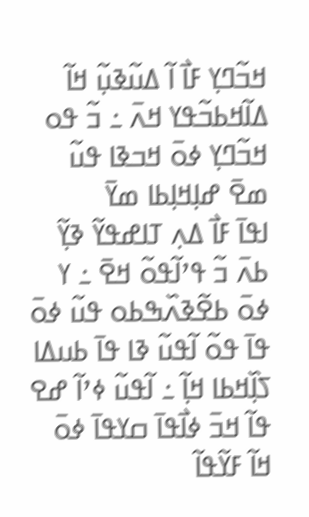ߞߏ߬ߣߌ߲ ߓߊ߯ ߊ߬ ߡߎ߬ߢߎ߲߬ ߞߊ߬ ߡߊ߬ߞߕߏ߬ߟߌ ߞߍ߫ ߸ ߏ߬ ߟߋ ߞߏ߬ߣߌ߲ ߦߋ߫ ߞߏߢߊ ߟߎ߬ ߘߐ߫ ߝߊ߲ߞߊ߲ߕߊ ߘߌ߫
ߊߟߊ߫ ߓߊ߯ ߡߍ߲ ߠߊߝߟߌ߬ ߢߌ߲߬ ߕߍ߫ ߏ߬ ߟߴߊ߬ߟߋ߬ ߞߐ߫ ߸ ߌ ߦߋ߫ ߕߐ߬ߢߍ߰ߒߕߋ ߟߎ߬ ߦߋ߫ ߟߊ߫ ߟߋ߬ ߊ߬ߟߎ߬ ߢߊ ߟߊ߫ ߕߎߡߊ ߖߊ߲߰ߞߕߊ ߞߊ߲߬ ߸ ߊ߬ߟߎ߬ ߦߴߊ߬ ߝߐ ߟߊ߬ ߞߏ߫ ߦߊ߯ߟߊ߫ ߛߌߟߊ߫ ߦߋ߫ ߞߊ߬ ߓߌ߬ߟߊ߬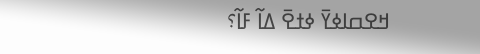ߞߐߛߊߦߌ߫ ߦߙߐ߫ ߡߊ߬ ߓߊ߬؟